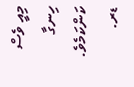މިއީ ވެސް ހިނގާ ކަންކަމެވެ.
ޑރ.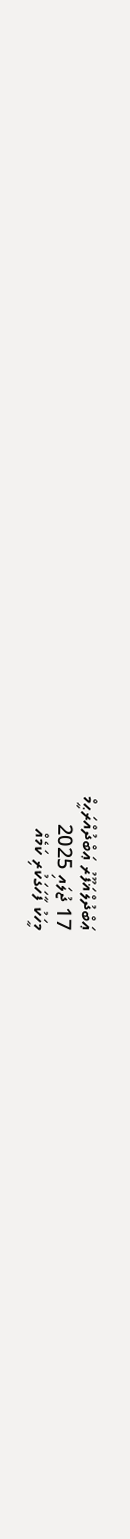ޢަބްދުލްޣަފޫރު ޢަބްދުއްރަޙީމް
17 ޖުލައި 2025
މީހަކު ފާހަގަކުރި ކަމެއް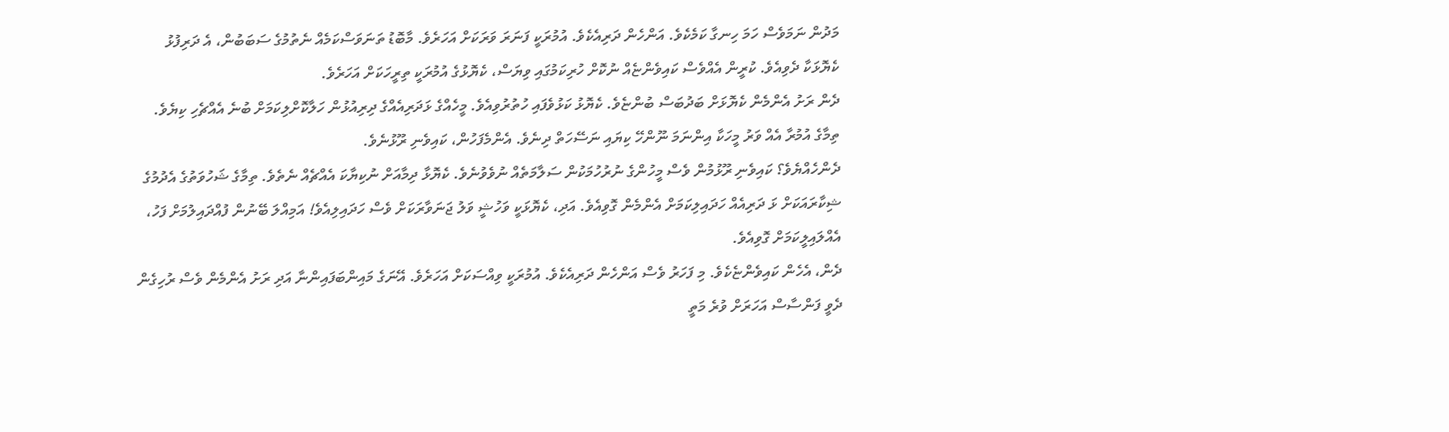މަދުން ނަމަވެސް ހަމަ ހިނގާ ކަމެކެވެ. އަންހެން ދަރިއެކެވެ. އުމުރަކީ ފަނަރަ ވަރަކަށް އަހަރެވެ. މާބޮޑު ތަނަވަސްކަމެއް ނެތުމުގެ ސަބަބުން، އެ ދަރިފުޅު ކެޔޮޅަކާ ދެވިއެވެ. ކުރީން އެއްވެސް ކައިވެންޏެއް ނުކޮށް ހުރިކަމުގައި ވިޔަސް، ކެޔޮޅުގެ އުމުރަކީ ތިރީހަކަށް އަހަރެވެ.
ދެން ރަށު އެންމެން ކެޔޮޅަށް ބަދުބަސް ބުންޏެވެ. ކެޔޮޅު ކަޅުވެފައި ހުތުރުވިއެވެ. މީހެއްގެ ޅަދަރިއެއްގެ ދިރިއުޅުން ހަލާކޮށްލިކަމަށް ބުނެ އެއްޗެހި ކިޔެވެ. ތިމާގެ އުމުރާ އެއް ވަރު މީހަކާ އިންނަމަ ނޫންހޭ ކިޔައި ނަސޭހަތް ދިނެވެ. އެންމެފަހުން، ކައިވެނި ރޫޅުނެވެ.
ދެންހެއްޔެވެ؟ ކައިވެނި ރޫޅުމުން ވެސް މީހުންގެ ނުރުހުމަކުން ސަލާމަތެއް ނުވެވުނެވެ. ކެޔޮޅާ ދިމާއަށް ނުކިޔާކަ އެއްޗެއް ނެތެވެ. ތިމާގެ ޝަހުވަތުގެ އެދުމުގެ ޝިކާރައަކަށް ޅަ ދަރިއެއް ހަދައިލިކަމަށް އެންމެން ގޮވިއެވެ. އަދި، ކެޔޮޅަކީ ވަހުޝީ ވަލު ޖަނަވާރަކަށް ވެސް ހަދައިލިއެވެ! އަމިއްލަ ބޭނުން ފުއްދައިލުމަށް ފަހު، އެއްލައިލީކަމަށް ގޮވިއެވެ.
ދެން، އެހެން ކައިވެންޏެކެވެ. މި ފަހަރު ވެސް އަންހެން ދަރިއެކެވެ. އުމުރަކީ ވިއްސަކަށް އަހަރެވެ. އޭނަގެ މައިންބަފައިންނާ އަދި ރަށު އެންމެން ވެސް ރުހިގެން ދެވީ ފަންސާސް އަހަރަށް ވުރެ މަތީ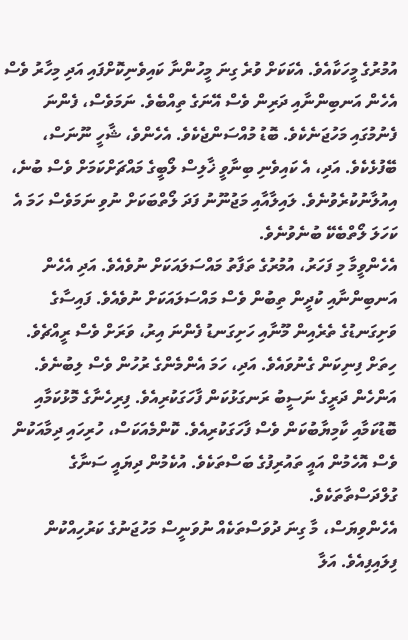އުމުރުގެ މީހަކާއެވެ. އެކަކަށް ވުރެ ގިނަ މީހުންނާ ކައިވެނިކޮށްފައި އަދި މިހާރު ވެސް އެހެން އަނބިންނާއި ދަރިން ވެސް އޭނަގެ ތިއްބެވެ. ނަމަވެސް، ފެންނަ ފެނުމުގައި މަހުޖަނެކެވެ. ބޮޑު މުއްސަންޖެކެވެ. އެހެންވެ، ޝާހީ ނޫނަސް، ބޭފުޅެކެވެ. އަދި، އެ ކައިވެނި ބިނާވީ ޚާލިސް ލޯބީގެ މައްޗަށްކަމަށް ވެސް ބުނެ، އިއުލާނުކުރެވުނެވެ. ލައިލާއާއި މަޖުނޫނު ފަދަ ލޯތްބަކަށް ނުވި ނަމަވެސް ހަމަ އެ ކަހަލަ ލޯތްބެކޭ ބުނެވުނެވެ.
އެހެންވީމާ މި ފަހަރު، އުމުރުގެ ތަފާތު މައްސަލައަކަށް ނުވެއެވެ. އަދި އެހެން އަނބިންނާއި ކުދީން ތިބުން ވެސް މައްސަލައަކަށް ނުވެއެވެ. ފައިސާގެ ވަށިގަނޑުގެ ތެރެއިން މޫނާއި ހަށިގަނޑު ފެންނަ އިރު، ވަރަށް ވެސް ރީއްޗެވެ. ހިތަށް ފިނިކަން ގެނުވައެވެ. އަދި، ހަމަ އެންމެންގެ ރުހުން ވެސް ލިބުނެވެ. އަންހެން ދަރީގެ ނަސީބު ރަނގަޅުކަން ފާހަގަކުރިއެވެ. ފިރިހެނާގެ މޮޅުކަމާއި ބޮޑުކަމާއި ކާމިޔާބުކަން ވެސް ފާހަގަކުރިއެވެ. ކޮންމެއަކަސް، ހުރިހައި ދިމާއަކުން ވެސް އޮހެމުން އައީ ތައުރިފުގެ ބަސްތަކެވެ. އުކެމުން ދިޔައީ ސަނާގެ ގުލްދަސްތާތަކެވެ.
އެހެންވިޔަސް، މާ ގިނަ ދުވަސްތަކެއް ނުވަނީސް މަހުޖަނުގެ ކަރުހިއްކުން ފިލައިފިއެވެ. އަލާ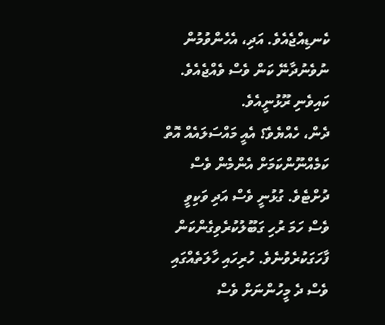ކެނޑިއްޖެއެވެ. އަދި، އެހެންވުމުން ނުވެނުދާނޭ ކަން ވެސް ވެއްޖެއެވެ. ކައިވެނި ރޫޅުނީއެވެ.
ދެން، ހެއްޔެވެ؟ އެއީ މައްސަލައެއް އޮތް ކަމެއްނޫންކަމަށް އެންމެން ވެސް ދުށްޓެވެ. ގުޅުނީ ވެސް އަދި ވަކިވީ ވެސް ހަމަ ރުހި ގަބޫލުކުރެވިގެންކަން ފާހަގަކުރެވުނެވެ. ހުރިހައި ހާލަތެއްގައި ވެސް ދެ މީހުންނަށް ވެސް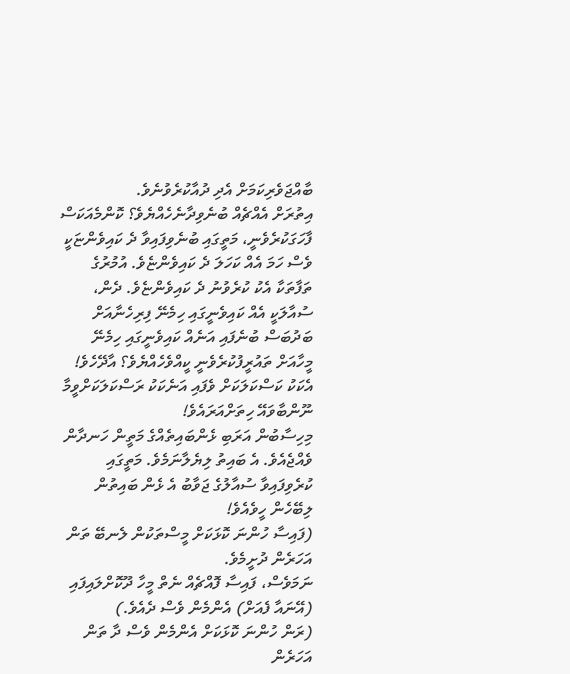ބާއްޖަވެރިކަމަށް އެދި ދުއާކުރެވުނެވެ.
އިތުރަށް އެއްޗެއް ބުނެވިދާނެހެއްޔެވެ؟ ކޮންމެއަކަސް ފާހަގަކުރެވެނީ، މަތީގައި ބުނެވިފައިވާ ދެ ކައިވެންޏަކީ ވެސް ހަމަ އެއް ކަހަލަ ދެ ކައިވެންޏެވެ. އުމުރުގެ ތަފާތަކާ އެކު ކުރެވުނު ދެ ކައިވެންޏެވެ. ދެން، ސުއާލަކީ އެއް ކައިވެނީގައި ހިމެނޭ ފިރިހެނާއަށް ބަދުބަސް ބުނެފައި އަނެއް ކައިވެނީގައި ހިމެނޭ މީހާއަށް ތައުރީފުކުރެވެނީ ކީއްވެހެއްޔެވެ؟ އާދޭހެވެ! އެކަކު ކަސްކަލަކަށް ވެފައި އަނެކަކު ރަސްކަލަކަށްވީމާ ނޫންބާވައޭ ހިތަށްއަރައެވެ!
މިހިސާބުން އަރަބި ޅެންބައިތެއްގެ މަތީން ހަނދާން ވެއްޖެއެވެ. އެ ބައިތު ލިޔެލާނަމެވެ. މަތީގައި ކުރެވިފައިވާ ސުއާލުގެ ޖަވާބު އެ ޅެން ބައިތުން ލިބޭހެން ހީވެއެވެ!
(ފައިސާ ހުންނަ ކޮޅަކަށް މީސްތަކުން ލެނބޭ ތަން އަހަރެން ދުށީމެވެ.
ނަމަވެސް، ފައިސާ ފޮއްޗެއް ނެތް މީހާ ދޫކޮށްލައިފައި (އޭނައާ ފެއަށް) އެންމެން ވެސް ދެއެވެ.)
(ރަން ހުންނަ ކޮޅަކަށް އެންމެން ވެސް ދާ ތަން އަހަރެން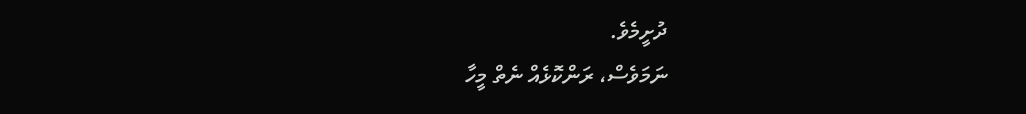ދުށީމެވެ.
ނަމަވެސް، ރަންކޮޅެއް ނެތް މީހާ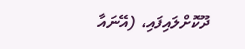ދޫކޮށްލައިފައި، (އޭނައާ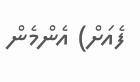ފެއަށް) އެންމެން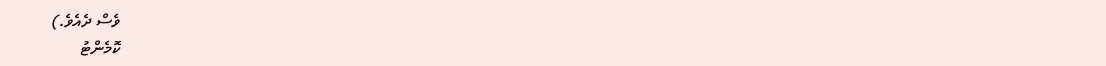ވެސް ދެއެވެ.)
ކޮމެންޓު